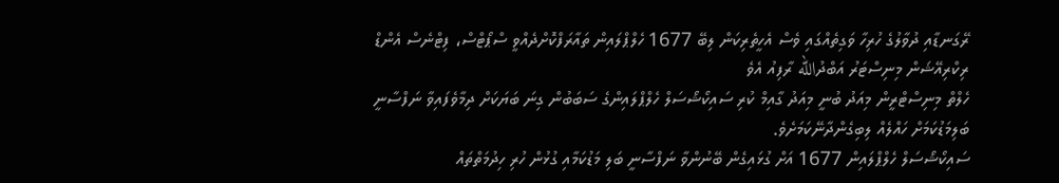ރޭގަނޑާއި ދުވާލުގެ ހުރިހާ ވަގިތެއްގައި ވެސް އެހީތެރިކަން ލިބޭ 1677 ހެލްޕްލައިން ތައާރަފްކޮށްދެއްވީ ސްޕޯޓްސް، ފިޓްނެސް އެންޑް ރިކްރިއޭޝަން މިނިސްޓަރު އަބްދުالله ރާފިއު އެވެ
ހެލްތް މިނިސްޓްރީން މިއަދު ބުނީ މިއަދު ގާއިމް ކުރި ސައިކޯޝޯސަލް ހެލްޕްލައިންގެ ސަބަބުން ގިނަ ބަޔަކަށް ދިމާވެފައިވާ ނަފްސާނީ ބަލިމަޑުކަމަށް ހައްލެއް ލިބިގެންދާނޭކަމަށެވެ.
ސައިކޯޝޯސަލް ހެލްޕްލައިން 1677 އަށް ގުޅައިގެން ބޭނުންވާ ނަފްސާނީ ބަލި މަޑުކަމާއި ގުޅުން ހުރި ހިދުމަތްތައް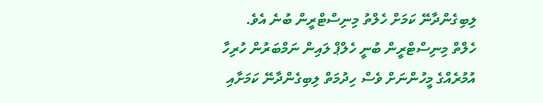ލިބިގެންދާނޭ ކަމަށް ހެލްތު މިނިސްޓްރީން ބުނެ އެވެ.
ހެލްތް މިނިސްޓްރީން ބުނީ ހެލްޕް ލައިން ނަމްބަރުން ހުރިހާ އުމުރެއްގެ މީހުންނަށް ވެސް ހިދުމަތް ލިބިގެންދާނޭ ކަމަށާއި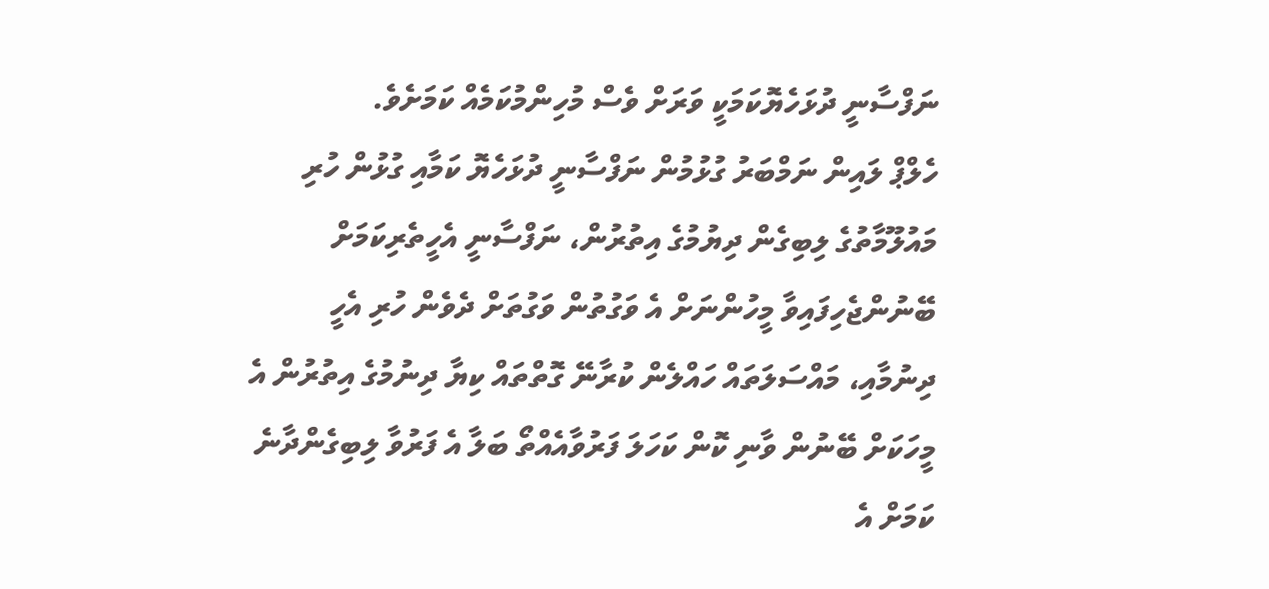ނަފްސާނީ ދުޅަހެޔޮކަމަކީ ވަރަށް ވެސް މުހިންމުކަމެއް ކަމަށެވެ.
ހެލްޕް ލައިން ނަމްބަރު ގުޅުމުން ނަފްސާނީ ދުޅަހެޔޮ ކަމާއި ގުޅުން ހުރި މައުލޫމާތުގެ ލިބިގެން ދިޔުމުގެ އިތުރުން، ނަފްސާނީ އެހީތެރިކަމަށް ބޭނުންޖެހިފައިވާ މީހުންނަށް އެ ވަގުތުން ވަގުތަށް ދެވެން ހުރި އެހީ ދިނުމާއި، މައްސަލަތައް ހައްލެން ކުރާނޭ ގޮތްތައް ކިޔާ ދިނުމުގެ އިތުރުން އެ މީހަކަށް ބޭނުން ވާނި ކޮން ކަހަލަ ފަރުވާއެއްތޯ ބަލާ އެ ފަރުވާ ލިބިގެންދާނެ ކަމަށް އެ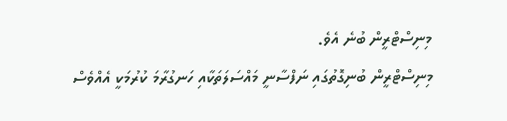މިނިސްޓްރީން ބުނެ އެވެ.
މިނިސްޓްރީން ބުނިގޮތުގައި ނަފްސާނީ މައްސަލަތަކާއި ހަނގުރާމަ ކުރުމަކީ އެއްވެސް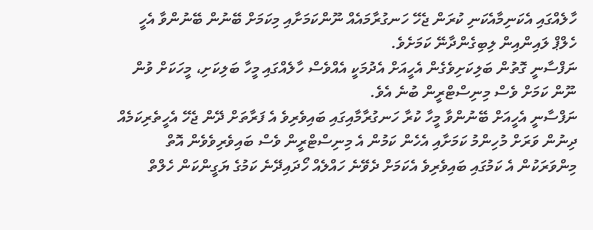ހާލެއްގައި އެކަނިމާއެކަނި ކުރަން ޖެހޭ ހަނގުރާމައެއް ނޫންކަމަށާއި މިކަމަށް ބޭނުން ބޭނުންވާ އެހީ ހެލްޕް ލައިންއިން ލިބިގެންދާނޭ ކަމަށެވެ.
ނަފްސާނީ ގޮތުން ބަލިކަށިވެގެން އެހީއަށް އެދުމަކީ އެއްވެސް ހާލެއްގައި މީހާ ބަލިކަށި، މީހަކަށް ވުން ނޫން ކަމަށް ވެސް މިނިސްޓްރީން ބުނެ އެވެ.
ނަފްސާނީ އެހީއަށް ބޭނުންވާ މީހާ ކުރާ ހަނގުރާމާއިގައި ބައިވެރިވެ އެ ފަރާތަށް ދޭން ޖެހޭ އެހީތެރިކަމެއް ދިނުން ވަރަށް މުހިންމު ކަމަށާއި އެހެން ކަމުން އެ މިނިސްޓްރީން ވެސް ބައިވެރިވެވެން އޮތް މިންވަރަކުން އެ ކަމުގައި ބައިވެރިވެ އެކަމަށް ދެވޭނެ ހައްލެއް ހޯދައިދޭނެ ކަމުގެ ޔަގީންކަން ހެލްތް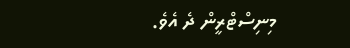މިނިސްޓްރީން ދެ އެވެ.